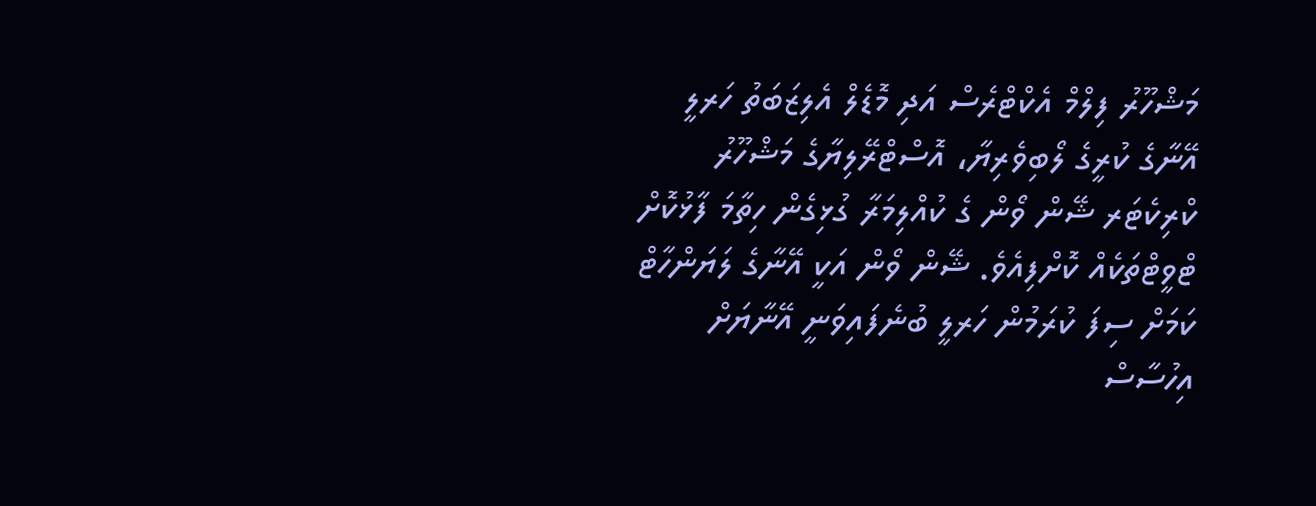މަޝްހޫރު ފިލްމް އެކްޓްރެސް އަދި މޮޑެލް އެލިޒަބަތު ހަރލީ އޭނާގެ ކުރީގެ ލޯބިވެރިޔާ، އޮސްޓްރޭލިޔާގެ މަޝްހޫރު ކްރިކެޓަރ ޝޭން ވޯން ގެ ކުއްލިމަރާ ގުޅިގެން ހިތާމަ ފާޅުކޮށް ޓްވީޓްތަކެއް ކޮށްފިއެވެ. ޝޭން ވޯން އަކީ އޭނާގެ ލަޔަންހާޓް ކަމަށް ސިފަ ކުރަމުން ހަރލީ ބުނެފައިވަނީ އޭނާޔަށް އިހުސާސް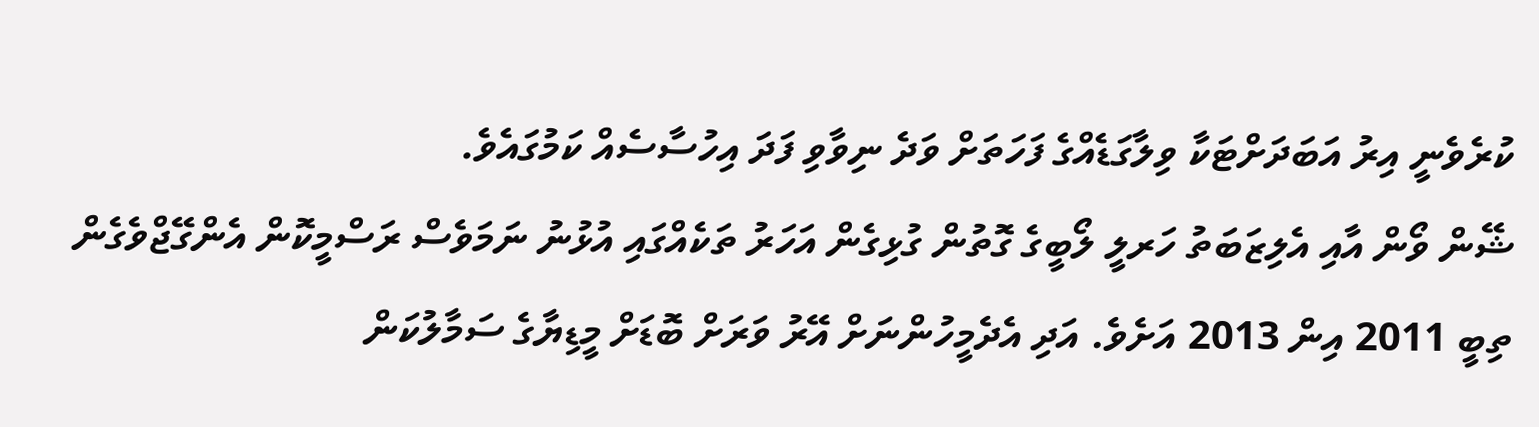ކުރެވެނީ އިރު އަބަދަށްޓަކާ ވިލާގަޑެއްގެ ފަހަތަށް ވަދެ ނިވާވި ފަދަ އިހުސާސެއް ކަމުގައެވެ.
ޝޭން ވޯން އާއި އެލިޒަބަތު ހަރލީ ލޯބީގެ ގޮތުން ގުޅިގެން އަހަރު ތަކެއްގައި އުޅުނު ނަމަވެސް ރަސްމީކޮން އެންގޭޖްވެގެން ތިބީ 2011 އިން 2013 އަށެވެ. އަދި އެދެމީހުންނަށް އޭރު ވަރަށް ބޮޑަށް މީޑިޔާގެ ސަމާލުކަން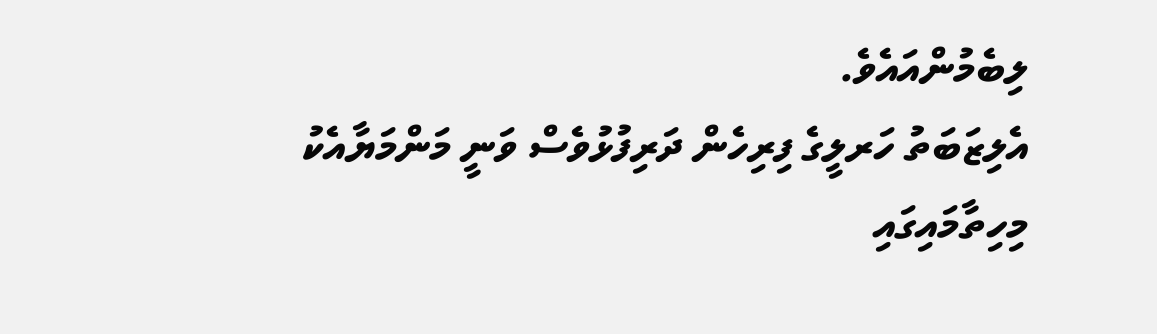ލިބެމުންއައެވެ.
އެލިޒަބަތު ހަރލީގެ ފިރިހެން ދަރިފުޅުވެސް ވަނީ މަންމަޔާއެކު މިހިތާމައިގައި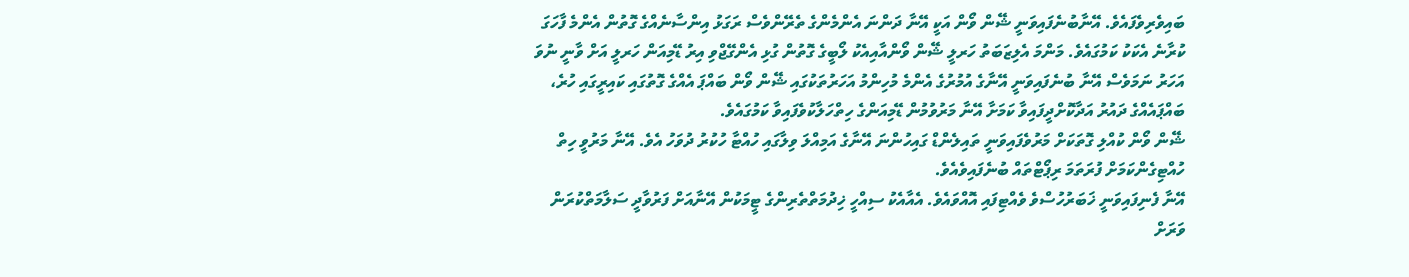ބައިވެރިވެފައެވެ. އޭނާބުނެފައިވަނީ ޝޭން ވޯން އަކީ އޭނާ ދަންނަ އެންމެންގެ ތެރޭންވެސް ރަގަޅު އިންސާނެއްގެ ގޮތުން އެންމެ ފާހަގަ ކުރާނެ އެކަކު ކަމުގައެވެ. މަންމަ އެލިޒަބަތު ހަރލީ ޝޭން ވޯންއާއިއެކު ލޯބީގެ ގޮތުން ގުޅި އެންގޭޖްވި އިރު ޑޭމިއަން ހަރލީ އަށް ވާނީ ނުވަ އަހަރު ނަމަވެސް އޭނާ ބުނެފައިވަނީ އޭނާގެ އުމުރުގެ އެންމެ މުހިންމު އަހަރުތަކުގައި ޝޭން ވޯން ބައްޕަ އެއްގެ ގޮތުގައި ކައިރީގައި ހުރެ، ބައްޕައެއްގެ ދައުރު އަދާކޮށްދީފައިވާ ކަމަށާ އޭނާ މަރުވުމުން ޑޭމިއަންގެ ހިތްހަލާކުވެފައިވާ ކަމުގައެވެ.
ޝޭން ވޯން ކުއްލި ގޮތަކަށް މަރުވެފައިވަނީ ތައިލެންޑް ގައިހުންނަ އޭނާގެ އަމިއްލަ ވިލާގައި ހުއްޓާ ހުކުރު ދުވަހު އެވެ. އޭނާ މަރުވީ ހިތް ހުއްޓިގެންކަމަށް ފުރަތަމަ ރިޕޯޓްތައް ބުނެފައިވެއެވެ.
އޭނާ ފެނިފައިވަނީ ޚަބަރުހުސްވެ ވެއްޓިފައި އޮއްވައެވެ. އެއާއެކު ސިއްހީ ޚިދުމަތްތެރިންގެ ޓީމަކުން އޭނާއަށް ފަރުވާދީ ސަލާމަތްކުރަން ވަރަށް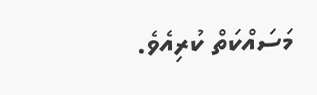މަސައްކަތް ކުރިއެވެ.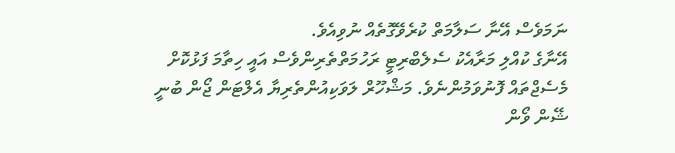ނަމަވެސް އޭނާ ސަލާމަތް ކުރެވޭގޮތެއް ނުވިއެވެ.
އޭނާގެ ކުއްލި މަރާއެކު ސެލެބްރިޓީ ރަހުމަތްތެރިންވެސް އައީ ހިތާމަ ފަޅުކޮށް މެސެޖްތައް ފޮނުވަމުންނެވެ. މަޝްހޫރް ލަވަކިއުންތެރިޔާ އެލްޓަން ޖޯން ބުނީ ޝޭން ވޯން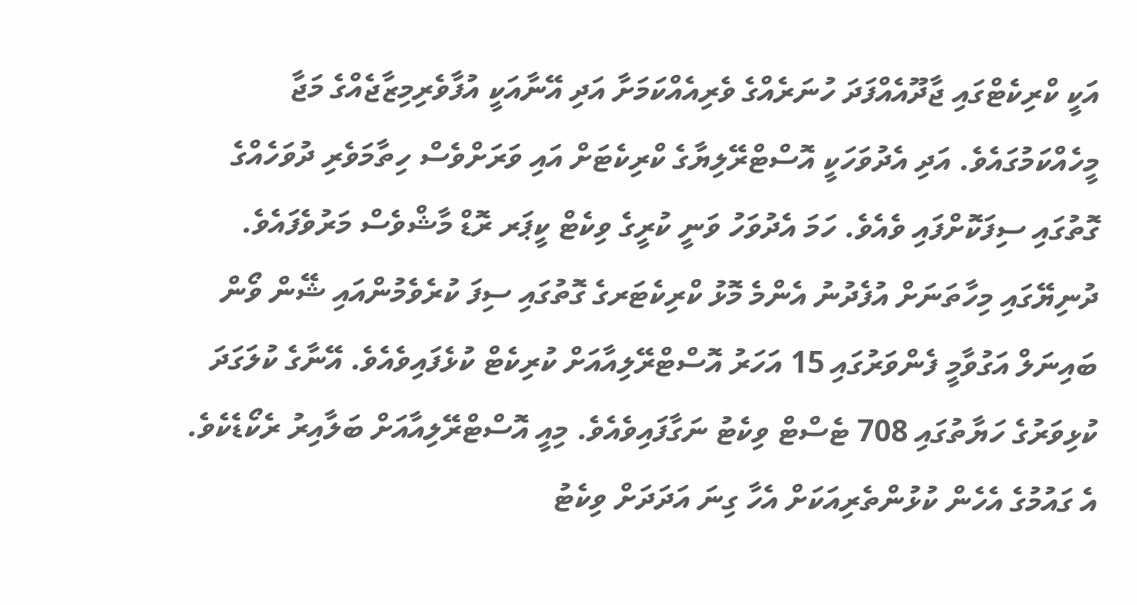އަކީ ކްރިކެޓްގައި ޖާދޫއެއްފަދަ ހުނަރެއްގެ ވެރިއެއްކަމަށާ އަދި އޭނާއަކީ އުފާވެރިމިޒާޖެއްގެ މަޖާ މީހެއްކަމުގައެވެ. އަދި އެދުވަހަކީ އޮސްޓްރޭލިޔާގެ ކްރިކެޓަށް އައި ވަރަށްވެސް ހިތާމަވެރި ދުވަހެއްގެ ގޮތުގައި ސިފަކޮށްފައި ވެއެވެ. ހަމަ އެދުވަހު ވަނީ ކުރީގެ ވިކެޓް ކީޕަރ ރޮޑް މާޝްވެސް މަރުވެފައެވެ.
ދުނިޔޭގައި މިހާތަނަށް އުފެދުނު އެންމެ މޮޅު ކްރިކެޓަރގެ ގޮތުގައި ސިފަ ކުރެވެމުންއައި ޝޭން ވޯން ބައިނަލް އަގުވާމީ ފެންވަރުގައި 15 އަހަރު އޮސްޓްރޭލިއާއަށް ކުރިކެޓް ކުޅެފައިވެއެވެ. އޭނާގެ ކުލަގަދަ ކުޅިވަރުގެ ހަޔާތުގައި 708 ޓެސްޓް ވިކެޓު ނަގާފައިވެއެވެ. މިއީ އޮސްޓްރޭލިއާއަށް ބަލާއިރު ރެކޯޑެކެވެ. އެ ގައުމުގެ އެހެން ކުޅުންތެރިއަކަށް އެހާ ގިނަ އަދަދަށް ވިކެޓު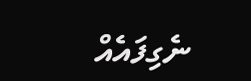ނެގިފައެއް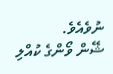ނުވެއެވެ.
ޝޭން ވޯންގެ ކުއްލި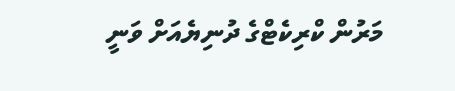މަރުން ކްރިކެޓްގެ ދުނިޔެއަށް ވަނީ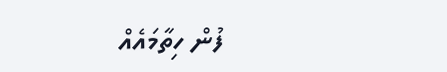ފުން ހިތާމައެއް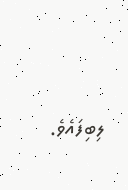ލިބިފައެވެ.